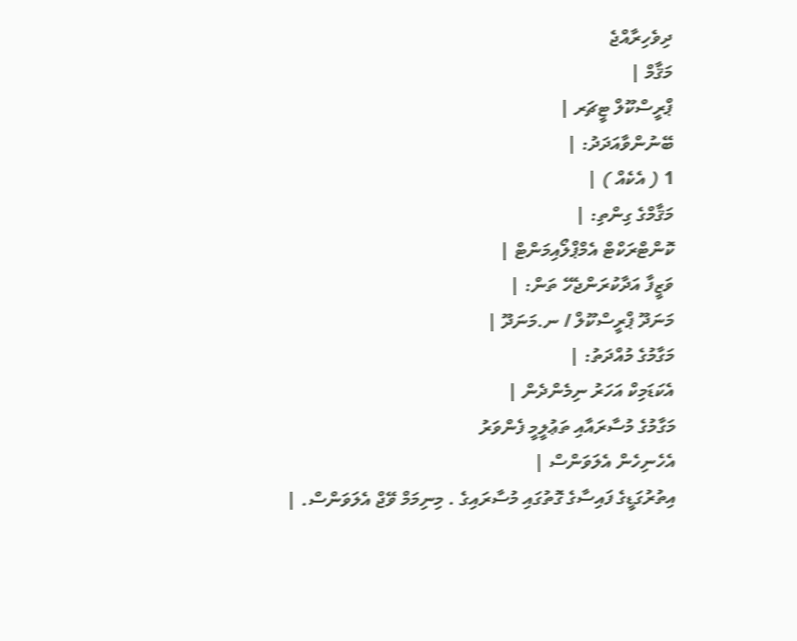ދިވެހިރާއްޖެ
މަޤާމް |
ޕްރީސްކޫލް ޓީޗަރ |
ބޭނުންވާއަދަދު: |
1 ( އެކެއް ) |
މަޤާމްގެ ގިންތި: |
ކޮންޓްރަކްޓް އެމްޕްލޯއިމަންޓް |
ވަޒީފާ އަދާކުރަންޖެހޭ ތަން: |
މަނަދޫ ޕްރީސްކޫލް / ނ.މަނަދޫ |
މަގާމުގެ މުއްދަތު: |
އެކަޑަމިކް އަހަރު ނިމެންދެން |
މަގާމުގެ މުސާރައާއި ތަޢުލީމީ ފެންވަރު
އެހެނިހެން އެލަވަންސް |
އިތުރުގަޑީގެ ފައިސާގެ ގޮތުގައި މުސާރައިގެ . މިނިމަމް ވޭޖް އެލަވަންސް. |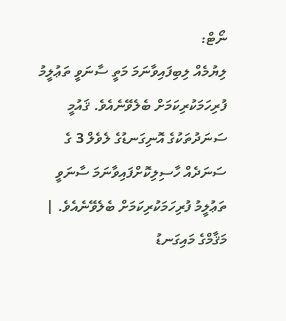ނޯޓް:
ލިޔުމެއް ލިބިފައިވާނަމަ މަތީ ސާނަވީ ތަޢުލީމު ފުރިހަމަކުރިކަމަށް ބެލެވޭނެއެވެ. ޤައުމީ ސަނަދުތަކުގެ އޮނިގަނޑުގެ ލެވެލް 3 ގެ ސަނަދެއް ހާސިލިކޮށްފައިވާނަމަ ސާނަވީ ތަޢުލީމު ފުރިހަމަކުރިކަމަށް ބެލެވޭނެއެވެ. |
މަޤާމްގެ މައިގަނޑު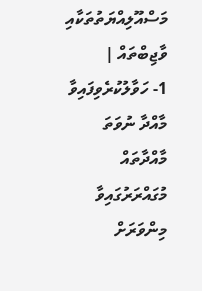މަސްއޫލިއްޔަތުތަކާއި ވާޖިބްތައް |
1- ހަވާލުކުރެވިފައިވާ މާއްދާ ނުވަތަ މާއްދާތައް މުގައްރަރުގައިވާ މިންވަރަށް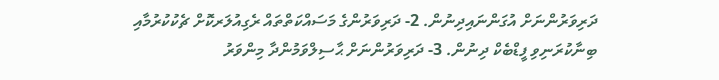ދަރިވަރުންނަށް އުގަންނައިދިނުން. 2- ދަރިވަރުންގެ މަސައްކަތްތައް ރެގިއުލަރކޮށް ޗެކުކުރުމާއި ބިނާކުރަނިވި ފީޑްބެކް ދިނުން. 3- ދަރިވަރުންނަށް ޙާސިލްވަމުންދާ މިންވަރު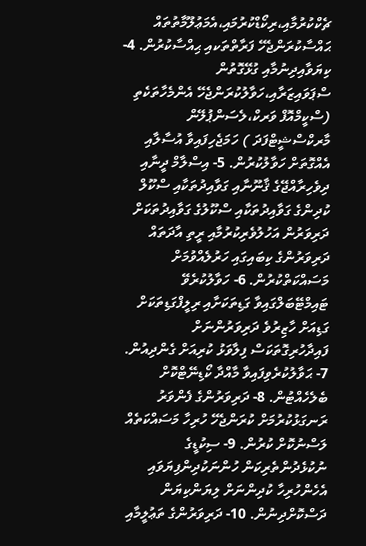ޗެކްކުރުމާއި،ރިކޯޑްކުރުމައި،އެމަޢުލޫމާތުތައް ޙައްސާކުރަންޖެހޭ ފަރާތްތަކއި ޙިއްސާކުރުން. 4- ކިޔަވާއިދިނުމާއި ގުޅޭގޮތުން ސްޕަވައިޒަރާއި،ހަވާލުކުރަންޖެހޭ އެންމެހާތަކެތި (ސްކީމްއޮފް ވަރކް،ލެސަންޕުލޭން މާރކްސްޝީޓްފަދަ ) ހަމަޖެހިފައިވާ އުސާލާއި އެއްގޮތަށް ހަވާލުކުރުން. 5- އިސްލާމް ދީނާއި ދިވެހިރާއްޖޭގެ ޤާނޫނާއި ގަވާއިދުތަކާއި ސްކޫލް ކުދިންގެ ގަވާއިދުތަކާއި ސްކޫލުގެ ގަވާއިދުތަކަށް ދަރިވަރުން އަހުލުވެރިކުރުމާއި ރީތި އާދަތައް ދަރިވަރުންގެ ކިބައިގައި ހަރުލެއްވުމަށް މަސައްކަތްކުރުން. 6- ހަވާލުކުރެވޭ ޓައިމްޓޭބަލްގައިވާ ގަޑިތަކަށާއި ރިލީފްގަޑިތަކަށް ގަޑިއަށް ހާޒިރުވެ ދަރިވަރުންނަށް ފައިދާހުރިގޮތަކަސް ފިލާވަޅު ކުރިއަށް ގެންދިއުން. 7- ޙަވާލުކުރެވިފައިވާ މާއްދާ ކޯޑިނޭޓްކޮށް ބެލެހެއްޓުން. 8- ދަރިވަރުންގެ ފެންވަރު ރަނގަޅުކުރުމަށް ކުރަންޖެހޭ ހުރިހާ މަސައްކަތެއް ލަސްނުކޮށް ކުރުން. 9- ސިކުޑީގެ ނުކުޅެދުންތެރިކަން ހުންނަކުދިންފިޔަވައި އެހެންހުރިހާ ކުދިންނަށް ލިޔަންކިޔަން ދަސްކޮށްދިނުން. 10- ދަރިވަރުންގެ ތަޢުލީމާއި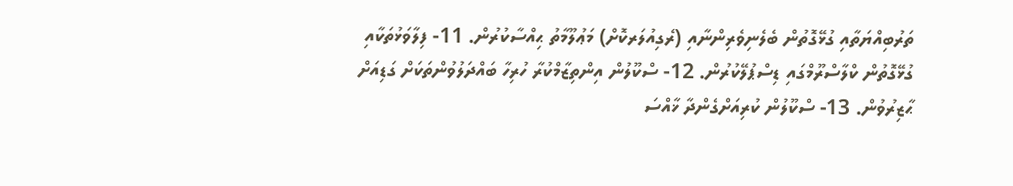ތަރުބިއްޔަތާއި ގުޅޭގޮތުން ބެލެނިވެރިންނާއި (ރެގިއުލަރކޮށް) މަޢުލޫމާތު ޙިއްސާކުރުން. 11- ފިލާވަޅުތަކާއި ގުޅޭގޮތުން ކްލާސްރޫމްގައި ޑިސްޕުލޭކުރުން. 12- ސްކޫލުން އިންތިޒާމްކުރާ ހުރިހާ ބައްދަލުވުންތަކަށް ގަޑިއަށް ޙާޒިރުވުން. 13- ސްކޫލުން ކުރިއަށްގެންދާ ޚާއްސަ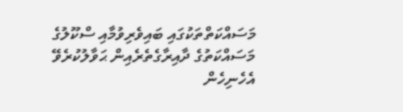މަސައްކަތްތަކުގައި ބައިވެރިވުމާއި ސްކޫލުގެ މަސައްކަތުގެ ދާއިރާގެތެރެއިން ޙަވާލުކުރެވޭ އެހެނިހެން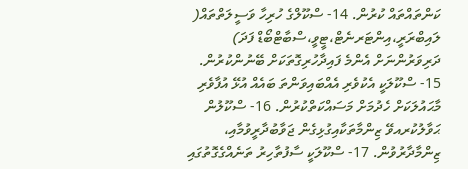ކަންތައްތައް ކުރުން. 14- ސްކޫލްގެ ހުރިހާ ވަސީލަތްތައް( ލައިބްރަރީ،އިންޓަރނެޓް،ޓީވީ،ސްބާޓްބޯޑް ފަދަ) ދަރިވަރުންނަށް އެންމެ ފައިދާހުރިގޮތަކަށް ބޭނުންކުރުން. 15- ސްކޫލަކީ އެކުވެރި އެއްބައިވަންތަ ބައެއް އުޅޭ އުފާވެރި މާޙައުލަކަށް ހެދުމަށް މަސައްކަތްކުރުން. 16- ސްކޫލުން ޙަވާލުކުރއވޭ ޒިންމާތަކާއިގުޅިގެން ޖަވާބުދާރީވުމާއި، ޒިންމާދާރުވުން. 17- ސްކޫލަކީ ސާފުތާހިރު ތަނެއްގެގޮތުގައި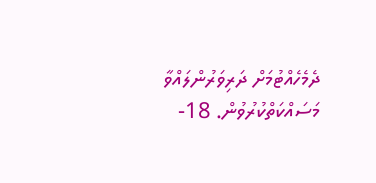ދެމެހެއްޓުމަށް ދަރިވަރުންލައްވާ މަސައްކަތްކުރުވުން. 18-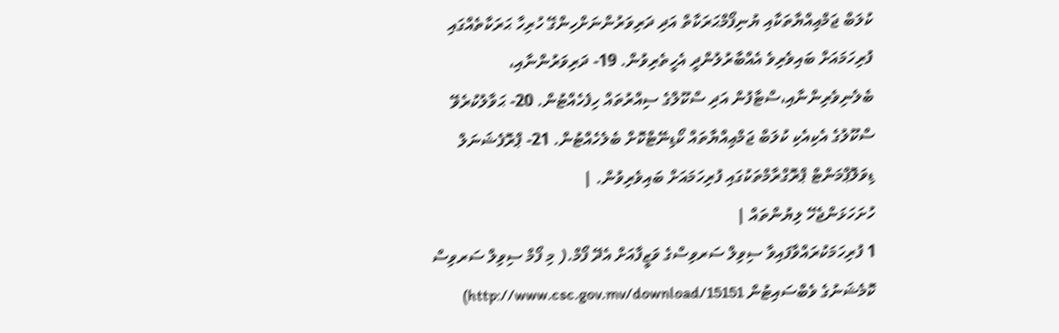ކުލަބް ޖަމްޢިއްޔާތަކާއި ޔުނިފޯމްޙަރަކާތް އަދި ދަރިވަރުންނަށްހިންގޭ ހުރިހާ ޙަރަކާތެއްގައި ފުރިހަމައަށް ބައިވެރިވެ އެއްބާރުލުންދީ އެހީތެރިވުން. 19- ދަރިވަރުންނާއި، ބެލެނިވެރިންނާއި،ސްޓާފުން އަދި ސްކޫލްގެ ސިއްރުތައް ހިފެހެއްޓުން. 20- ޙަވާލުކުރެވޭ ސްކޫލުގެ އެކިއެކި ކުލަބް ޖަމްޢިއްޔާތައް ކޯޑިނޭޓްކޮށް ބެލެހެއްޓުން. 21- ޕްރޮފެޝަނަލް ޑިވަލޮޕްމަންޓް ޕްރޮގްރާމްތަކުގައި ފުރިހަމައަށް ބައިވެރިވުން. |
ހުށަހަޅަންޖެހޭ ލިޔުންތައް |
1 ފުރިހަމަކުރައްވާފައިވާ ސިވިލް ސަރވިސްގެ ވަޒީފާއަށް އެދޭ ފޯމް.( މި ފޯމް ސިވިލް ސަރވިސް ކޮމެޝަނުގެ ވެބްސައިޓުން http://www.csc.gov.mv/download/15151)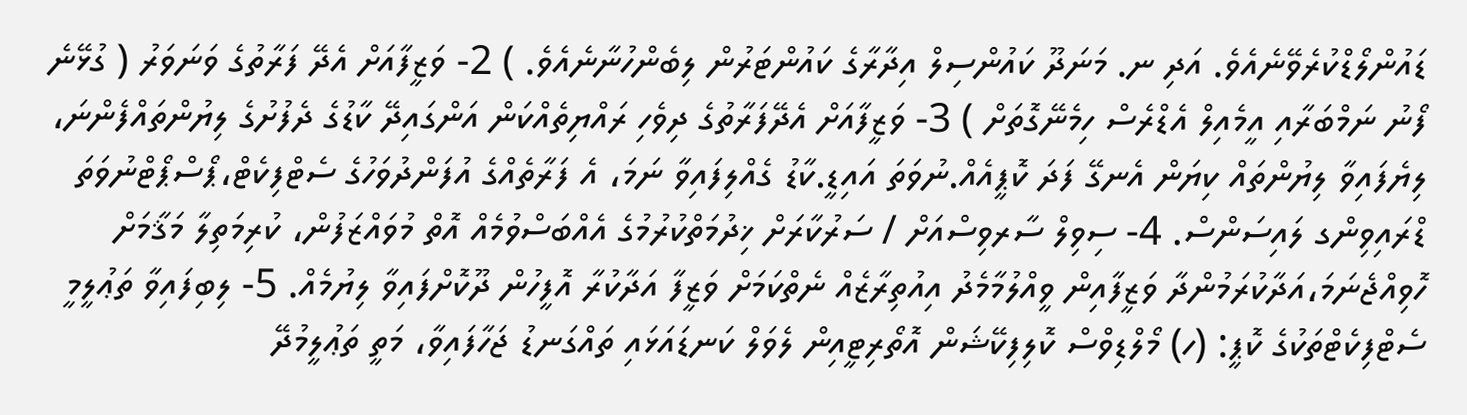ޑައުންލޯޑްކުރެވޭނެއެވެ. އަދި ނ. މަނަދޫ ކައުންސިލް އިދާރާގެ ކައުންޓަރުން ލިބެންހުނާނެއެވެ. ) 2- ވަޒީފާއަށް އެދޭ ފަރާތުގެ ވަނަވަރު ( ގުޅޭނެ ފޯނު ނަމްބަރާއި އީމެއިލް އެޑްރެސް ހިމެނޭގޮތަށް ) 3- ވަޒީފާއަށް އެދޭފަރާތުގެ ދިވެހި ރައްޔިތެއްކަން އަންގައިދޭ ކާޑުގެ ދެފުށުގެ ލިޔުންތައްފެންނަ، ލިޔެފައިވާ ލިޔުންތައް ކިޔަން އެނގޭ ފަދަ ކޮޕީއެއް.ނުވަތަ އައިޑީ.ކާޑު ގެއްލިފައިވާ ނަމަ، އެ ފަރާތެއްގެ އުފަންދުވަހުގެ ސެޓްފިކެޓް،ޕޯސްޕޯޓްނުވަތަ ޑްރައިވިންގ ލައިސަންސް. 4- ސިވިލް ސާރވިސްއަށް / ސަރުކާރަށް ޚިދުމަތްކުރުމުގެ އެއްބަސްވުމެއް އޮތް މުވައްޒަފުން، ކުރިމަތިލާ މަޤާމަށް ހޮވިއްޖެނަމަ،އަދާކުރަމުންދާ ވަޒީފާއިން ވީއްލުމާމެދު އިއުތިރާޒެއް ނެތްކަމަށް ވަޒީފާ އަދާކުރާ އޮފީހުން ދޫކޮށްފައިވާ ލިޔުމެއް. 5- ލިބިފައިވާ ތަޢުލީމީ ސެޓްފިކެޓްތަކުގެ ކޮޕީ: (ހ) މޯލްޑިވްސް ކޮލިފިކޭޝަން އޮތޯރިޓީއިން ލެވަލް ކަނޑައަޅައި ތައްގަނޑު ޖަހާފައިވާ، މަތީ ތަޢުލީމުދޭ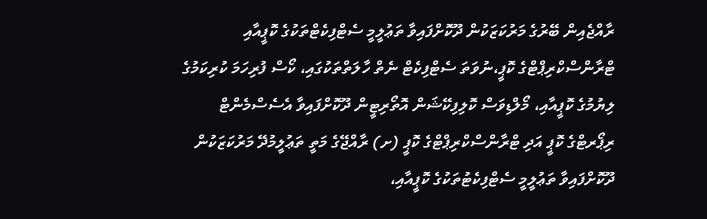ރާއްޖެއިން ބޭރުގެ މަރުކަޒަކުން ދޫކޮށްފައިވާ ތަޢުލީމީ ސެޓްފިކެޓްތަކުގެ ކޮޕީއާއި ޓްރާންސްކްރިޕްޓްގެ ކޮޕީ،ނުވަތަ ސެޓްފިކެޓް ނެތް ހާލަތްތަކުގައި، ކޯސް ފުރިހަމަ ކުރިކަމުގެ ލިޔުމުގެ ކޮޕީއާއި، މޯލްޑިވަސް ކޮލިފިކޭޝަން އޮތޯރިޓީން ދޫކޮށްފައިވާ އެސެސްމެންޓް ރިޕޯރޓްގެ ކޮޕީ އަދި ޓްރާންސްކްރިޕްޓްގެ ކޮޕީ (ށ) ރާއްޖޭގެ މަތީ ތަޢުލީމުދޭ މަރުކަޒަކުން ދޫކޮށްފައިވާ ތަޢުލީމީ ސެޓްފިކެޓުތަކުގެ ކޮޕީއާއި،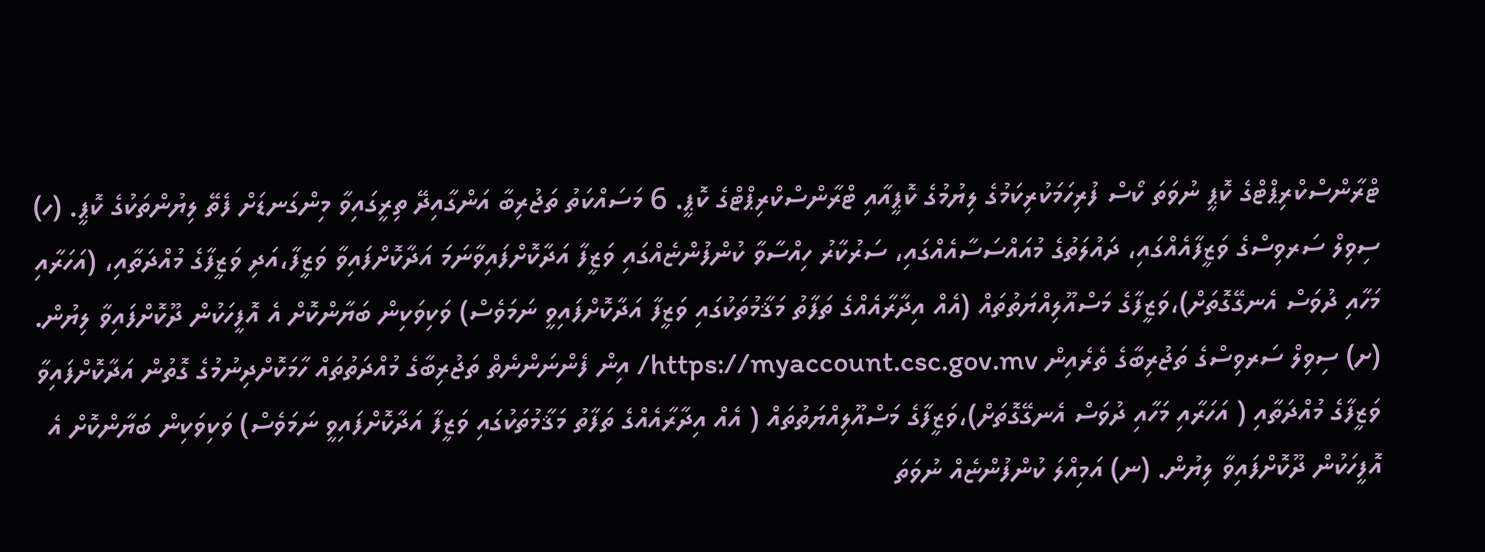ޓްރާންސްކްރިޕްޓްގެ ކޮޕީ ނުވަތަ ކޯސް ފުރިހަމަކުރިކަމުގެ ލިޔުމުގެ ކޮޕީއާއި ޓްރާންސްކްރިޕްޓްގެ ކޮޕީ. 6 މަސައްކަތު ތަޖުރިބާ އަންގާއިދޭ ތިރީގައިވާ މިންގަނޑަށް ފެތޭ ލިޔުންތަކުގެ ކޮޕީ. (ހ) ސިވިލް ސަރވިސްގެ ވަޒީފާއެއްގައި، ދައުލަތުގެ މުއައްސަސާއެއްގައި، ސަރުކާރު ހިއްސާވާ ކުންފުންޏެއްގައި ވަޒީފާ އަދާކޮށްފައިވާނަމަ އަދާކޮށްފައިވާ ވަޒީފާ،އަދި ވަޒީފާގެ މުއްދަތާއި، (އަހަރާއި މަހާއި ދުވަސް އެނގޭގޮތަށް)،ވަޒީފާގެ މަސްއޫލިއްޔަތުތައް (އެއް އިދާރާއެއްގެ ތަފާތު މަޤާމުތަކުގައި ވަޒީފާ އަދާކޮށްފައިވީ ނަމަވެސް) ވަކިވަކިން ބަޔާންކޮށް އެ އޮފީހަކުން ދޫކޮށްފައިވާ ލިޔުން. (ށ) ސިވިލް ސަރވިސްގެ ތަޖުރިބާގެ ތެރެއިން https://myaccount.csc.gov.mv/ އިން ފެންނަންނެތް ތަޖުރިބާގެ މުއްދަތުތައް ހާމަކޮށްދިނުމުގެ ގޮތުން އަދާކޮށްފައިވާ ވަޒީފާގެ މުއްދަތާއި ( އަހަރާއި މަހާއި ދުވަސް އެނގޭގޮތަށް)،ވަޒީފާގެ މަސްއޫލިއްޔަތުތައް ( އެއް އިދާރާއެއްގެ ތަފާތު މަޤާމުތަކުގައި ވަޒީފާ އަދާކޮށްފައިވީ ނަމަވެސް) ވަކިވަކިން ބަޔާންކޮށް އެ އޮފީހަކުން ދޫކޮށްފައިވާ ލިޔުން. (ނ) އަމިއްލަ ކުންފުންޏެއް ނުވަތަ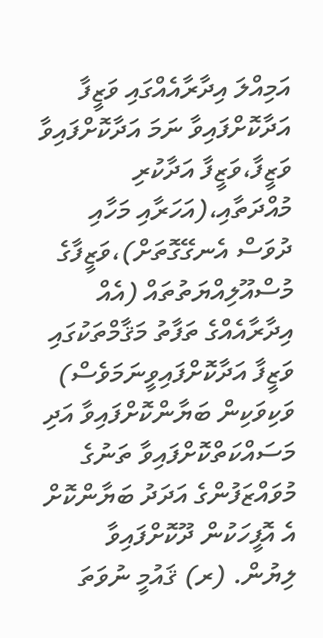އަމިއްލަ އިދާރާއެއްގައި ވަޒީފާ އަދާކޮށްފައިވާ ނަމަ އަދާކޮށްފައިވާ ވަޒީފާ،ވަޒީފާ އަދާކުރި މުއްދަތާއި،(އަހަރާއި މަހާއި ދުވަސް އެނގޭގޮތަށް)،ވަޒީފާގެ މުސްއޫލިއްޔަތުތައް (އެއް އިދާރާއެއްގެ ތަފާތު މަޤާމްތަކުގައި ވަޒީފާ އަދާކޮށްފައިވީނަމަވެސް) ވަކިވަކިން ބަޔާންކޮށްފައިވާ އަދި މަސައްކަތްކޮށްފައިވާ ތަނުގެ މުވައްޒަފުންގެ އަދަދު ބަޔާންކޮށް އެ އޮފީހަކުން ދޫކޮށްފައިވާ ލިޔުން. (ރ) ޤައުމީ ނުވަތަ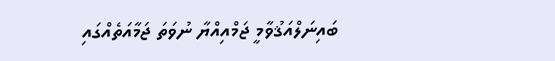ބައިނަލްއަޤުވާމީ ޖަމްއިއްޔާ ނުވަތަ ޖަމާއަތެއްގައި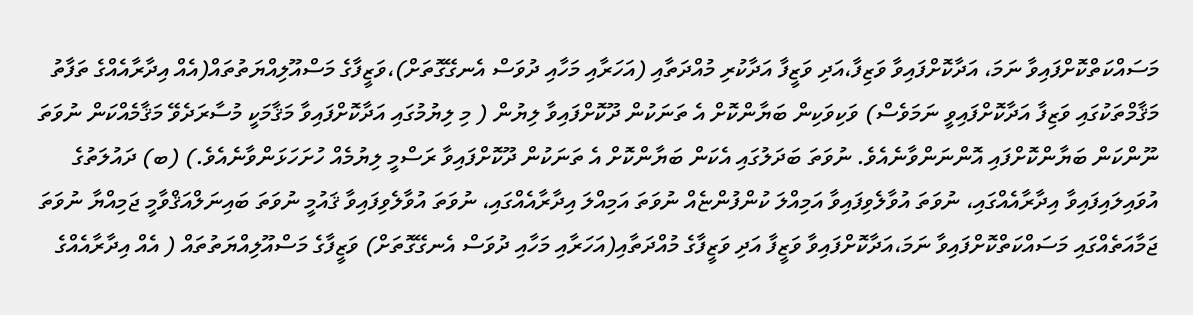މަސައްކަތްކޮށްފައިވާ ނަމަ، އަދާކޮށްފައިވާ ވަޒިފާ،އަދި ވަޒީފާ އަދާކުރި މުއްދަތާއި (އަހަރާއި މަހާއި ދުވަސް އެނގޭގޮތަށް)،ވަޒީފާގެ މަސްއޫލިއްޔަތުތައް(އެއް އިދާރާއެއްގެ ތަފާތު މަޤާމްތަކުގައި ވަޒިފާ އަދާކޮށްފައިވީ ނަމަވެސް) ވަކިވަކިން ބަޔާންކޮށް އެ ތަނަކުން ދޫކޮށްފައިވާ ލިޔުން ( މި ލިޔުމުގައި އަދާކޮށްފައިވާ މަޤާމަކީ މުސާރަދެވޭ މަޤާމެއްކަން ނުވަތަ ނޫންކަން ބަޔާންކޮށްފައި އޮންނަންވާނެއެވެ. ނުވަތަ ބަދަލުގައި އެކަން ބަޔާންކޮށް އެ ތަނަކުން ދޫކޮށްފައިވާ ރަސްމީ ލިޔުމެއް ހުށަހަޅަންވާނެއެވެ.) (ބ) ދައުލަތުގެ އުވައިލައިފައިވާ އިދާރާއެއްގައި، ނުވަތަ އުވާލެވިފައިވާ އަމިއްލަ ކުންފުންޏެއް ނުވަތަ އަމިއްލަ އިދާރާއެއްގައި، ނުވަތަ އުވާލެވިފައިވާ ޤައުމީ ނުވަތަ ބައިނަލްއަޤްވާމީ ޖަމިއްޔާ ނުވަތަ ޖަމާއަތެއްގައި މަސައްކަތްކޮށްފައިވާ ނަމަ،އަދާކޮށްފައިވާ ވަޒީފާ އަދި ވަޒީފާގެ މުއްދަތާއި(އަހަރާއި މަހާއި ދުވަސް އެނގޭގޮތަށް) ވަޒީފާގެ މަސްއޫލިއްޔަތުތައް ( އެއް އިދާރާއެއްގެ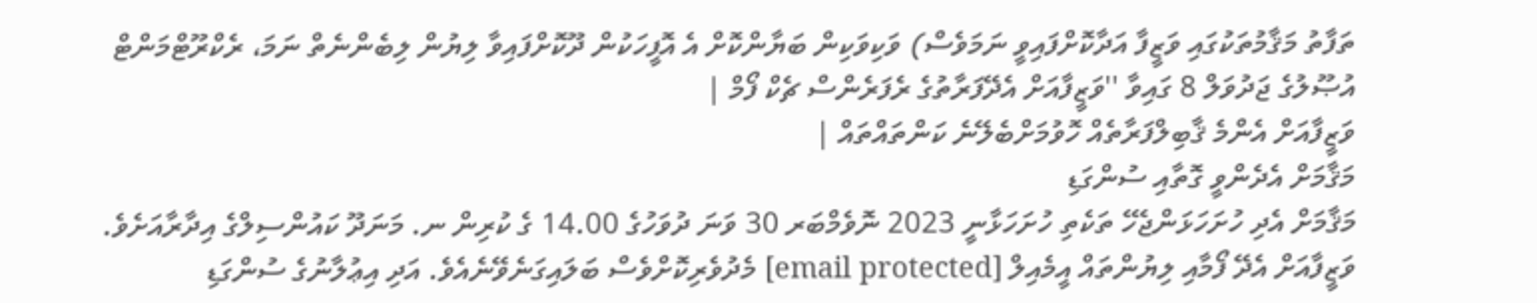ތަފާތު މަޤާމުތަކުގައި ވަޒީފާ އަދާކޮށްފައިވީ ނަމަވެސް) ވަކިވަކިން ބަޔާންކޮށް އެ އޮފީހަކުން ދޫކޮށްފައިވާ ލިޔުން ލިބެންނެތް ނަމަ، ރެކްރޫޓްމަންޓް އުޞޫލުގެ ޖަދުވަލް 8 ގައިވާ ''ވަޒީފާއަށް އެދޭފަރާތުގެ ރެފަރެންސް ޗެކް ފޯމް |
ވަޒީފާއަށް އެންމެ ޤާބިލްފަރާތެއް ހޮވުމަށްބެލޭނެ ކަންތައްތައް |
މަޤާމަށް އެދެންވީ ގޮތާއި ސުންގަޑި
މަޤާމަށް އެދި ހުށަހަޅަންޖެހޭ ތަކެތި ހުށަހަޅާނީ 2023 ނޮވެމްބަރ 30 ވަނަ ދުވަހުގެ 14.00 ގެ ކުރިން ނ. މަނަދޫ ކައުންސިލްގެ އިދާރާއަށެވެ. ވަޒީފާއަށް އެދޭ ފޯމާއި ލިޔުންތައް އީމެއިލް [email protected] މެދުވެރިކޮށްވެސް ބަލައިގަނެވޭނެއެވެ. އަދި އިޢުލާނުގެ ސުންގަޑި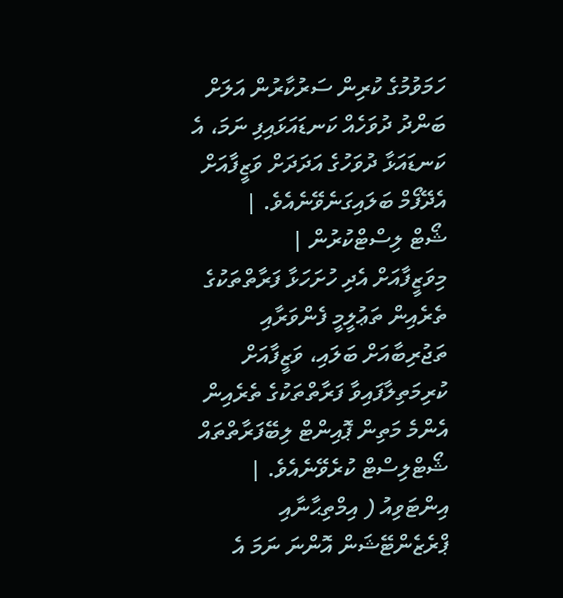ހަމަވުމުގެ ކުރިން ސަރުކާރުން އަލަށް ބަންދު ދުވަހެއް ކަނޑައަޅައިފި ނަމަ، އެ ކަނޑައަޅާ ދުވަހުގެ އަދަދަށް ވަޒީފާއަށް އެދޭފޯމް ބަލައިގަނެވޭނެއެވެ. |
ޝޯޓް ލިސްޓްކުރުން |
މިވަޒީފާއަށް އެދި ހުށަހަޅާ ފަރާތްތަކުގެ ތެރެއިން ތަޢުލީމީ ފެންވަރާއި ތަޖުރިބާއަށް ބަލައި، ވަޒީފާއަށް ކުރިމަތިލާފައިވާ ފަރާތްތަކުގެ ތެރެއިން އެންމެ މަތިން ޕޮއިންޓް ލިބޭފަރާތްތައް ޝޯޓްލިސްޓް ކުރެވޭނެއެވެ. |
އިންޓަވިއު ( އިމްތިޙާނާއި ޕްރެޒެންޓޭޝަން އޮންނަ ނަމަ އެ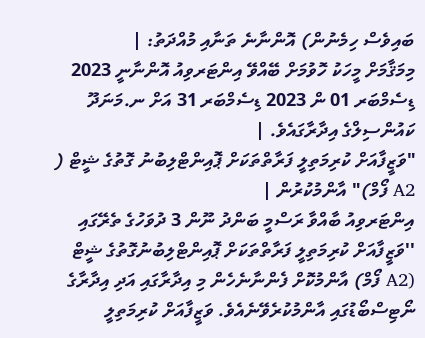ބައިވެސް ހިމެނުން) އޮންނާނެ ތަނާއި މުއްދަތު: |
މިމަޤާމަށް މީހަކު ހޮވުމަށް ބޭއްވޭ އިންޓަރވިއު އޮންނާނީ 2023 ޑިސެމްބަރ 01 ން 2023 ޑިސެމްބަރ 31 އަށް ނ.މަނަދޫ ކައުންސިލްގެ އިދާރާގައެވެ. |
"ވަޒީފާއަށް ކުރިމަތިލީ ފަރާތްތަކަށް ޕޮއިންޓްލިބުނު ގޮތުގެ ޝީޓް ( A2 ފޯމް)" އާންމުކުރުން |
އިންޓަރވިއު ބާއްވާ ރަސްމީ ބަންދު ނޫން 3 ދުވަހުގެ ތެރޭގައި ''ވަޒީފާއަށް ކުރިމަތިލީ ފަރާތްތަކަށް ޕޮއިންޓްލިބުނުގޮތުގެ ޝީޓް (A2 ފޯމް) އާންމުކޮށް ފެންނާނެހެން މި އިދާރާގައި އަދި އިދާރާގެ ނޯޓިސްބޯޑުގައި އާންމުކުރެވޭނެއެވެ. ވަޒީފާއަށް ކުރިމަތިލީ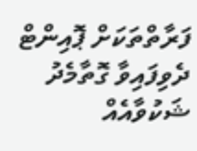ފަރާތްތަކަށް ޕޮއިންޓް ދެވިފައިވާ ގޮތާމެދު ޝަކުވާއެއް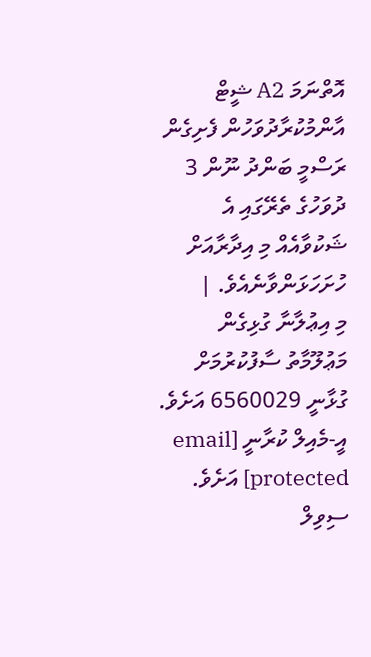އޮތްނަމަ A2 ޝީޓް އާންމުކުރާދުވަހުން ފެށިގެން ރަސްމީ ބަންދު ނޫން 3 ދުވަހުގެ ތެރޭގައި އެ ޝަކުވާއެއް މި އިދާރާއަށް ހުށަހަޅަންވާނެއެވެ. |
މި އިޢުލާނާ ގުޅިގެން މަޢުލޫމާތު ސާފުކުރުމަށް ގުޅާނީ 6560029 އަށެވެ. އީ-މެއިލް ކުރާނީ [email protected] އަށެވެ. ސިވިލް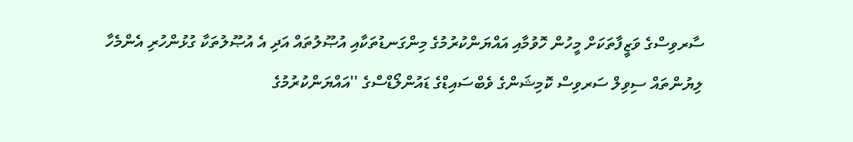ސާރވިސްގެ ވަޒީފާތަކަށް މީހުން ހޮވުމާއި އައްޔަންކުރުމުގެ މިންގަނޑުތަކާއި އުޞޫލުތައް އަދި އެ އުޞޫލުތަކާ ގުޅުންހުރި އެންމެހާ ލިޔުންތައް ސިވިލް ސަރވިސް ކޮމިޝަންގެ ވެބްސައިޑްގެ ޑައުންލޯޑްސްގެ ''އައްޔަންކުރުމުގެ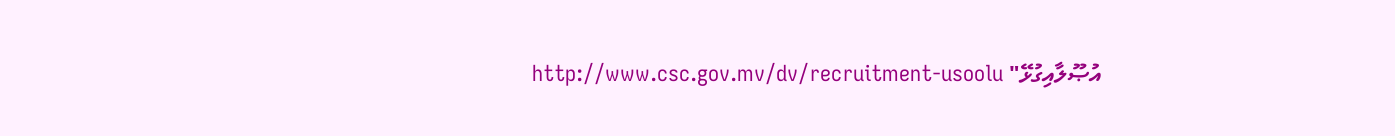އުޞޫލާއިގުޅޭ" http://www.csc.gov.mv/dv/recruitment-usoolu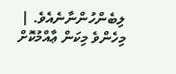ލިބެންހުންނާނެއެވެ. |
މިހެންވެ މިކަން ޢާއްމުކޮށް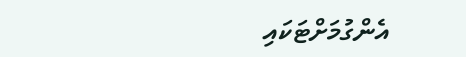އެންގުމަށްޓަކައި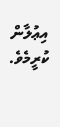އިޢުލާން ކުރީމެވެ.